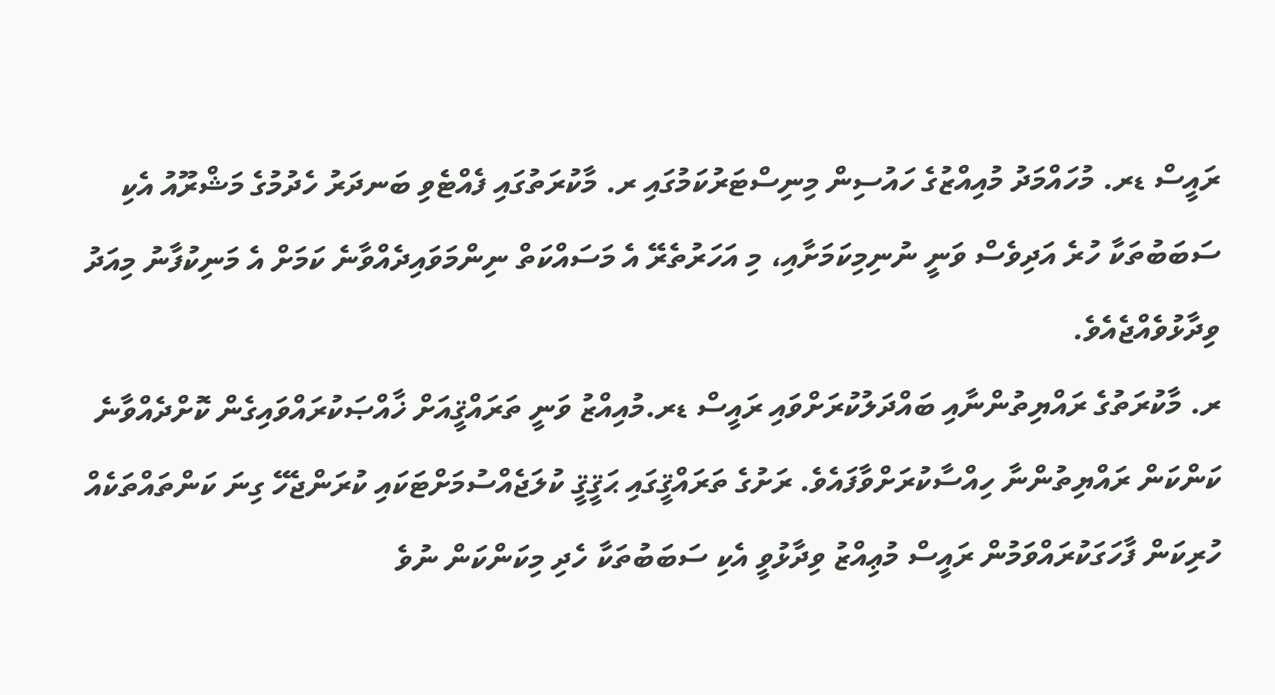ރައީސް ޑރ. މުހައްމަދު މުއިއްޒުގެ ހައުސިން މިނިސްޓަރުކަމުގައި ރ. މާކުރަތުގައި ފެއްޓެވި ބަނދަރު ހެދުމުގެ މަޝްރޫއު އެކި ސަބަބުތަކާ ހުރެ އަދިވެސް ވަނީ ނުނިމިކަމަށާއި، މި އަހަރުތެރޭ އެ މަސައްކަތް ނިންމަވައިދެއްވާނެ ކަމަށް އެ މަނިކުފާނު މިއަދު ވިދާޅުވެއްޖެއެވެ.
ރ. މާކުރަތުގެ ރައްޔިތުންނާއި ބައްދަލުކުރަށްވައި ރައީސް ޑރ.މުއިއްޒު ވަނީ ތަރައްޤީއަށް ޚާއްޞަކުރައްވައިގެން ކޮށްދެއްވާނެ ކަންކަން ރައްޔިތުންނާ ހިއްސާކުރަށްވާފައެވެ. ރަށުގެ ތަރައްޤީގައި ޙަޤީޤީ ކުލަޖެއްސުމަށްޓަކައި ކުރަންޖެހޭ ގިނަ ކަންތައްތަކެއް ހުރިކަން ފާހަގަކުރައްވަމުން ރައީސް މުޢިއްޒު ވިދާޅުވީ އެކި ސަބަބުތަކާ ހެދި މިކަންކަން ނުވެ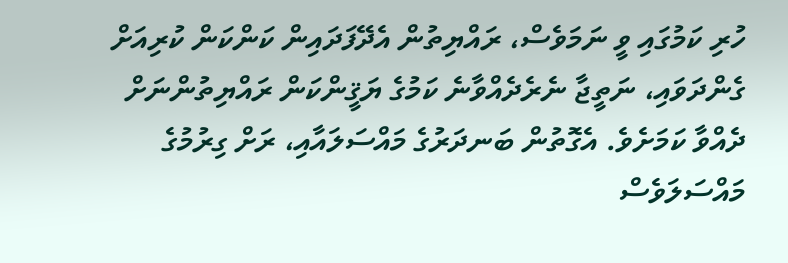ހުރި ކަމުގައި ވީ ނަމަވެސް، ރައްޔިތުން އެދޭފަދައިން ކަންކަން ކުރިއަށް ގެންދަވައި، ނަތީޖާ ނެރެދެއްވާނެ ކަމުގެ ޔަޤީންކަން ރައްޔިތުންނަށް ދެއްވާ ކަމަށެވެ. އެގޮތުން ބަނދަރުގެ މައްސަލައާއި، ރަށް ގިރުމުގެ މައްސަލަވެސް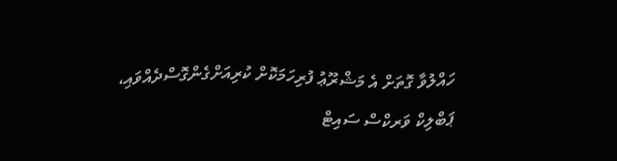ހައްލުވާ ގޮތަށް އެ މަޝްރޫޢު ފުރިހަމަކޮށް ކުރިއަށްގެންގޮސްދެއްވައި، ޕަބްލިކް ވަރކްސް ސައިޓް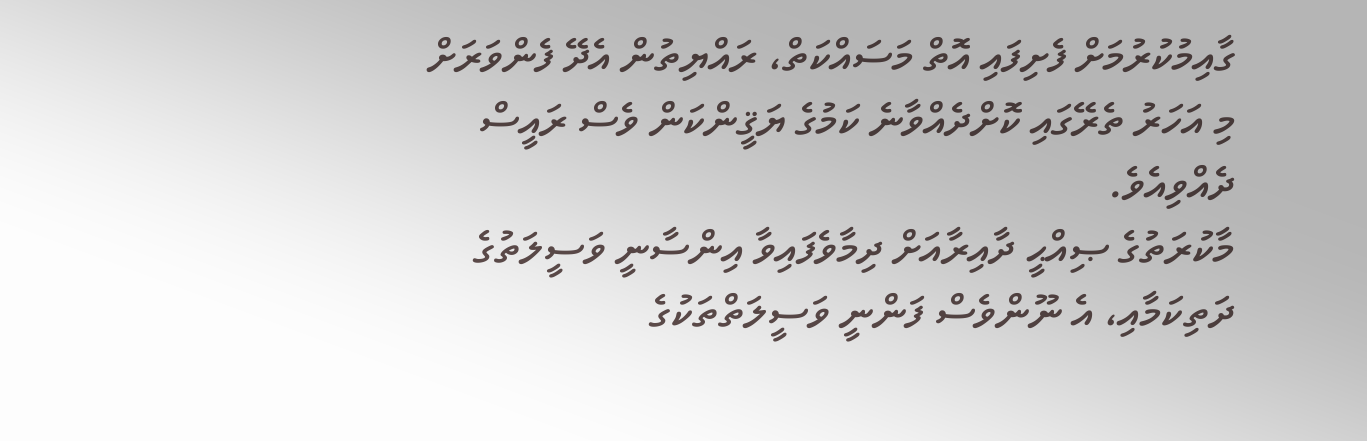ގާއިމުކުރުމަށް ފެށިފައި އޮތް މަސައްކަތް، ރައްޔިތުން އެދޭ ފެންވަރަށް މި އަހަރު ތެރޭގައި ކޮށްދެއްވާނެ ކަމުގެ ޔަޤީންކަން ވެސް ރައީސް ދެއްވިއެވެ.
މާކުރަތުގެ ޞިއްޙީ ދާއިރާއަށް ދިމާވެފައިވާ އިންސާނީ ވަސީލަތުގެ ދަތިކަމާއި، އެ ނޫންވެސް ފަންނީ ވަސީލަތްތަކުގެ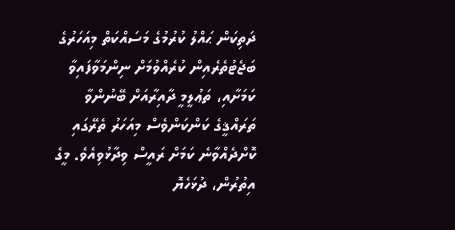ދަތިކަން ޙައްލު ކުރުމުގެ މަސައްކަތް މިއަހަރުގެ ބަޖެޓުތެރެއިން ކުރެއްވުމަށް ނިންމަވާފައިވާ ކަމަށާއި، ތަޢުލީމީ ދާއިރާއަށް ބޭނުންވާ ތަރައްޤީގެ ކަންކަންވެސް މިއަހަރު ތެރޭގައި ކޮށްދެއްވާނެ ކަމަށް ރައީސް ވިދާޅުވިއެވެ. މީގެ އިތުރުން، ދުޅަހެޔޮ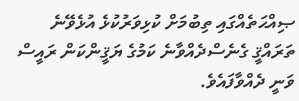ޞިއްޙަތެއްގައި ތިބުމަށް ކުޅިވަރުކުޅެ އުޅެވޭނެ ތަރައްޤީ ގެނެސްދެއްވާނެ ކަމުގެ ޔަޤީންކަން ރައީސް ވަނީ ދެއްވާފައެވެ.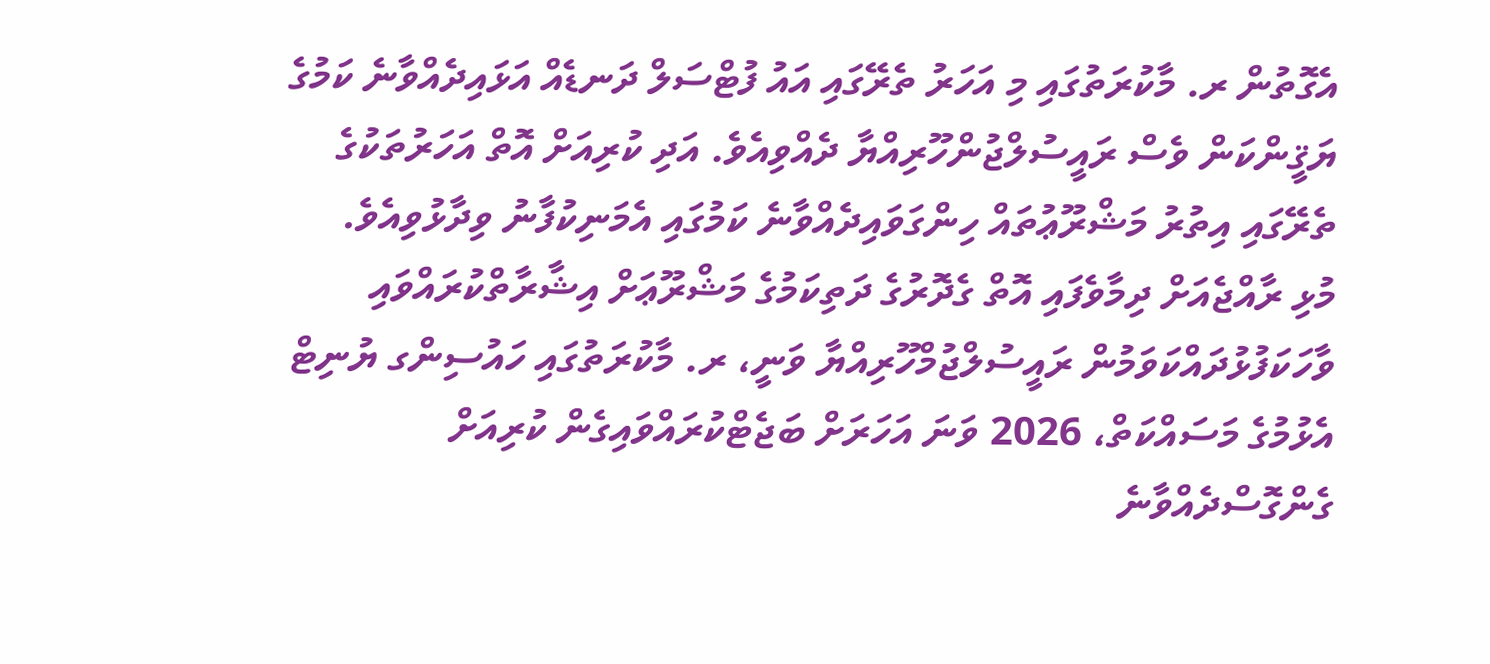އެގޮތުން ރ. މާކުރަތުގައި މި އަހަރު ތެރޭގައި އައު ފުޓްސަލް ދަނޑެއް އަޅައިދެއްވާނެ ކަމުގެ ޔަޤީންކަން ވެސް ރައީސުލްޖުންހޫރިއްޔާ ދެއްވިއެވެ. އަދި ކުރިއަށް އޮތް އަހަރުތަކުގެ ތެރޭގައި އިތުރު މަޝްރޫޢުތައް ހިންގަވައިދެއްވާނެ ކަމުގައި އެމަނިކުފާނު ވިދާޅުވިއެވެ.
މުޅި ރާއްޖެއަށް ދިމާވެފައި އޮތް ގެދޮރުގެ ދަތިކަމުގެ މަޝްރޫޢަށް އިޝާރާތްކުރައްވައި ވާހަކަފުޅުދައްކަވަމުން ރައީސުލްޖުމްހޫރިއްޔާ ވަނީ، ރ. މާކުރަތުގައި ހައުސިންގ ޔުނިޓް އެޅުމުގެ މަސައްކަތް، 2026 ވަނަ އަހަރަށް ބަޖެޓްކުރައްވައިގެން ކުރިއަށް ގެންގޮސްދެއްވާނެ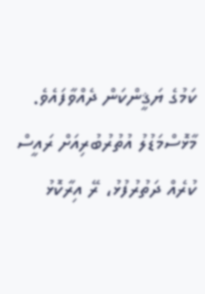ކަމުގެ ޔަޤީންކަން ދެއްވާފައެވެ.
މާޅޮސްމަޑުލު އުތުރުބުރިއަށް ރައީސް ކުރެއް ދަތުރުފުޅު، ރޭ އިރާކޮޅު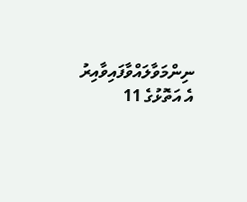ނިންމަވާލައްވާފައިވާއިރު އެ އަތޮޅުގެ 11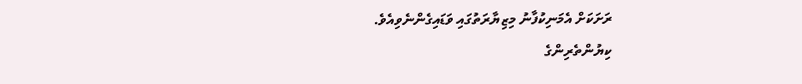ރަށަކަށް އެމަނިކުފާނު މިޒިޔާރަތުގައި ވަޑައިގެންނެވިއެވެ.
ކިޔުންތެރިންގެ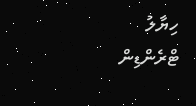ހިޔާލު
ޓްރެންޑިން